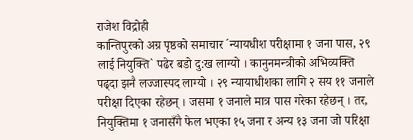राजेश विद्रोही
कान्तिपुरको अग्र पृष्ठको समाचार ´न्यायधीश परीक्षामा १ जना पास, २९ लाई नियुक्ति` पढेर बडो दु:ख लाग्यो । कानुनमन्त्रीको अभिव्यक्ति पढ्दा झनै लज्जास्पद लाग्यो । २९ न्यायाधीशका लागि २ सय ११ जनाले परीक्षा दिएका रहेछन् । जसमा १ जनाले मात्र पास गरेका रहेछन् । तर, नियुक्तिमा १ जनासँगै फेल भएका १५ जना र अन्य १३ जना जो परिक्षा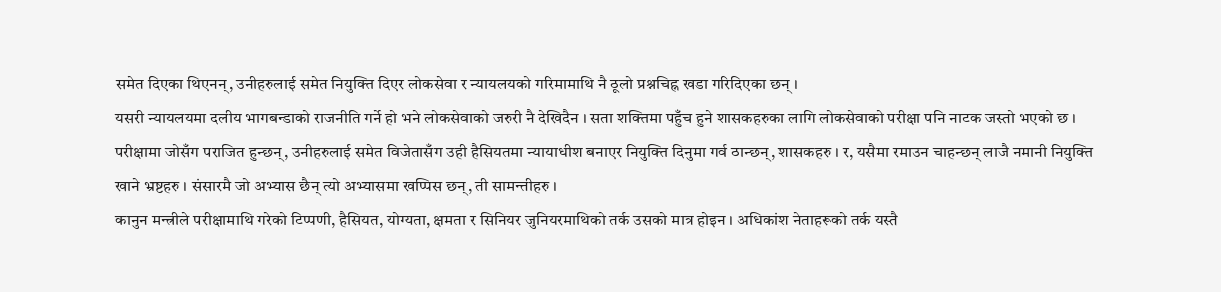समेत दिएका थिएनन्, उनीहरुलाई समेत नियुक्ति दिएर लोकसेवा र न्यायलयको गरिमामाथि नै ठूलो प्रश्नचिह्न खडा गरिदिएका छन् ।
यसरी न्यायलयमा दलीय भागबन्डाको राजनीति गर्ने हो भने लोकसेवाको जरुरी नै देखिदैन । सता शक्तिमा पहुँच हुने शासकहरुका लागि लोकसेवाको परीक्षा पनि नाटक जस्तो भएको छ । परीक्षामा जोसँग पराजित हुन्छन्, उनीहरुलाई समेत विजेतासँग उही हैसियतमा न्यायाधीश बनाएर नियुक्ति दिनुमा गर्व ठान्छन्, शासकहरु । र, यसैमा रमाउन चाहन्छन् लाजै नमानी नियुक्ति खाने भ्रष्टहरु । संसारमै जो अभ्यास छैन् त्यो अभ्यासमा खप्पिस छन्, ती सामन्तीहरु ।
कानुन मन्त्रीले परीक्षामाथि गरेको टिप्पणी, हैसियत, योग्यता, क्षमता र सिनियर जुनियरमाथिको तर्क उसको मात्र होइन । अधिकांश नेताहरूको तर्क यस्तै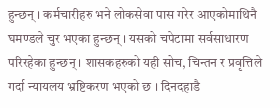हुन्छन् । कर्मचारीहरु भने लोकसेवा पास गरेर आएकोमाथिनै घमण्डले चुर भएका हुन्छन् । यसको चपेटामा सर्वसाधारण परिरहेका हुन्छन् । शासकहरुको यही सोच, चिन्तन र प्रवृत्तिले गर्दा न्यायलय भ्रष्टिकरण भएको छ । दिनदहाडै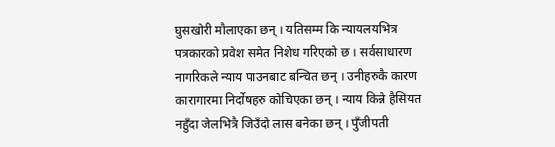घुसखोरी मौलाएका छन् । यतिसम्म कि न्यायलयभित्र पत्रकारको प्रवेश समेत निशेध गरिएको छ । सर्वसाधारण नागरिकले न्याय पाउनबाट बन्चित छन् । उनीहरुकै कारण कारागारमा निर्दोषहरु कोचिएका छन् । न्याय किन्ने हैसियत नहुँदा जेलभित्रै जिउँदो लास बनेका छन् । पुँजीपती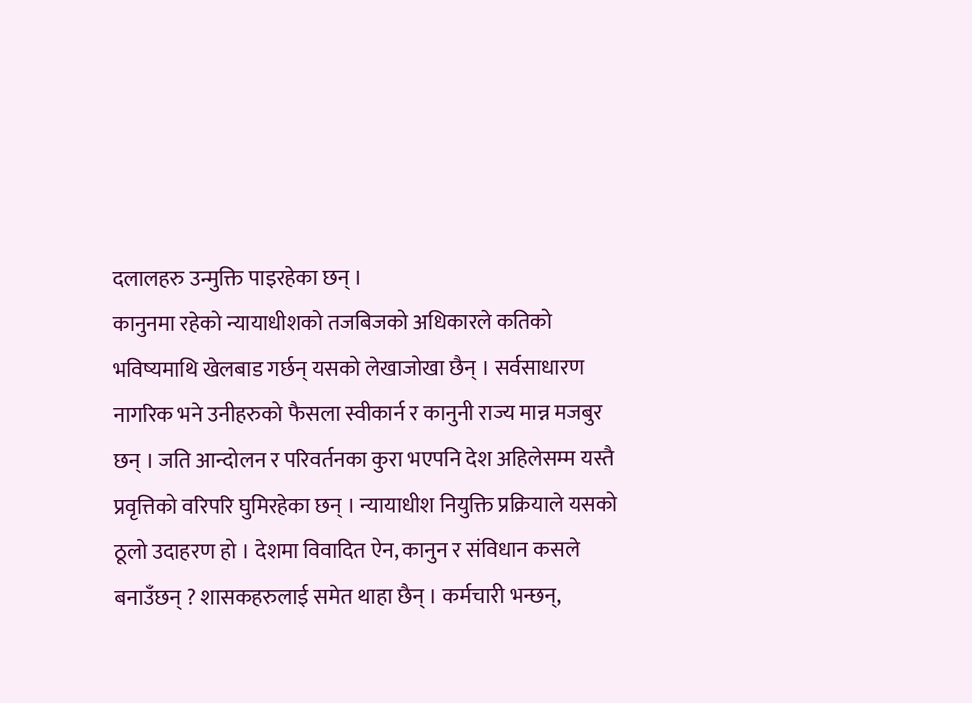दलालहरु उन्मुक्ति पाइरहेका छन् ।
कानुनमा रहेको न्यायाधीशको तजबिजको अधिकारले कतिको भविष्यमाथि खेलबाड गर्छन् यसको लेखाजोखा छैन् । सर्वसाधारण नागरिक भने उनीहरुको फैसला स्वीकार्न र कानुनी राज्य मान्न मजबुर छन् । जति आन्दोलन र परिवर्तनका कुरा भएपनि देश अहिलेसम्म यस्तै प्रवृत्तिको वरिपरि घुमिरहेका छन् । न्यायाधीश नियुक्ति प्रक्रियाले यसको ठूलो उदाहरण हो । देशमा विवादित ऐन, कानुन र संविधान कसले बनाउँछन् ? शासकहरुलाई समेत थाहा छैन् । कर्मचारी भन्छन्,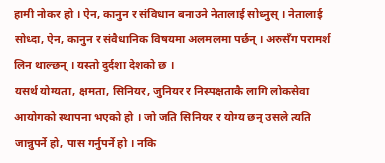हामी नोकर हो । ऐन, कानुन र संविधान बनाउने नेतालाई सोध्नुस् । नेतालाई सोध्दा, ऐन, कानुन र संवैधानिक विषयमा अलमलमा पर्छन् । अरुसँग परामर्श लिन थाल्छन् । यस्तो दुर्दशा देशको छ ।
यसर्थ योग्यता, क्षमता, सिनियर, जुनियर र निस्पक्षताकै लागि लोकसेवा आयोगको स्थापना भएको हो । जो जति सिनियर र योग्य छन् उसले त्यति जान्नुपर्ने हो, पास गर्नुपर्ने हो । नकि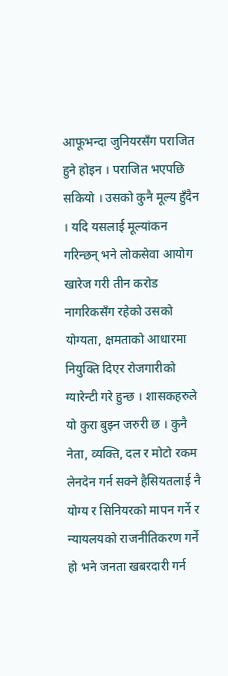आफूभन्दा जुनियरसँग पराजित हुने होइन । पराजित भएपछि सकियो । उसको कुनै मूल्य हुँदैन । यदि यसलाई मूल्यांकन गरिन्छन् भने लोकसेवा आयोग खारेज गरी तीन करोड नागरिकसँग रहेको उसको योग्यता, क्षमताको आधारमा नियुक्ति दिएर रोजगारीको ग्यारेन्टी गरे हुन्छ । शासकहरुले यो कुरा बुझ्न जरुरी छ । कुनै नेता, व्यक्ति, दल र मोटो रकम लेनदेन गर्न सक्ने हैसियतलाई नै योग्य र सिनियरको मापन गर्ने र न्यायलयको राजनीतिकरण गर्ने हो भने जनता खबरदारी गर्न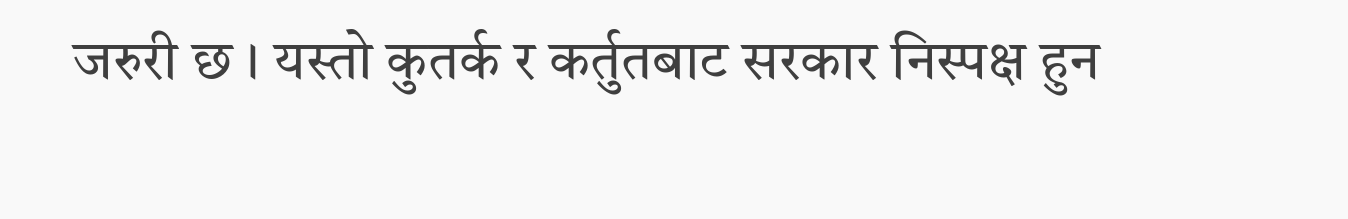जरुरी छ । यस्तो कुतर्क र कर्तुतबाट सरकार निस्पक्ष हुन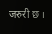जरुरी छ ।